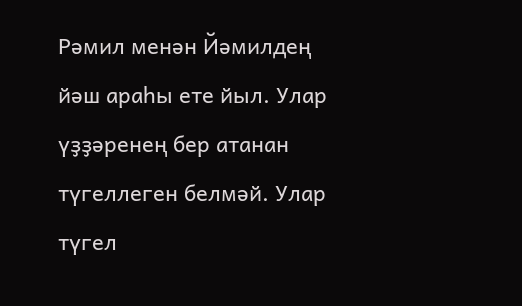Рәмил менән Йәмилдең йәш араһы ете йыл. Улар үҙҙәренең бер атанан түгеллеген белмәй. Улар түгел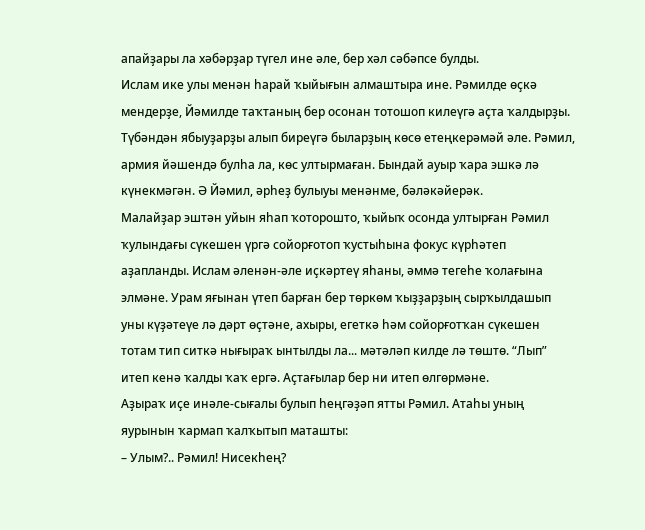апайҙары ла хәбәрҙар түгел ине әле, бер хәл сәбәпсе булды.
Ислам ике улы менән һарай ҡыйығын алмаштыра ине. Рәмилде өҫкә мендерҙе, Йәмилде таҡтаның бер осонан тотошоп килеүгә аҫта ҡалдырҙы. Түбәндән ябыуҙарҙы алып биреүгә быларҙың көсө етеңкерәмәй әле. Рәмил, армия йәшендә булһа ла, көс ултырмаған. Бындай ауыр ҡара эшкә лә күнекмәгән. Ә Йәмил, әрһеҙ булыуы менәнме, бәләкәйерәк.
Малайҙар эштән уйын яһап ҡоторошто, ҡыйыҡ осонда ултырған Рәмил ҡулындағы сүкешен үргә сойорғотоп ҡустыһына фокус күрһәтеп аҙапланды. Ислам әленән-әле иҫкәртеү яһаны, әммә тегеһе ҡолағына элмәне. Урам яғынан үтеп барған бер төркөм ҡыҙҙарҙың сырҡылдашып уны күҙәтеүе лә дәрт өҫтәне, ахыры, егеткә һәм сойорғотҡан сүкешен тотам тип ситкә нығыраҡ ынтылды ла... мәтәләп килде лә төштө. “Лып” итеп кенә ҡалды ҡаҡ ергә. Аҫтағылар бер ни итеп өлгөрмәне.
Аҙыраҡ иҫе инәле-сығалы булып һеңгәҙәп ятты Рәмил. Атаһы уның яурынын ҡармап ҡалҡытып маташты:
– Улым?.. Рәмил! Нисекһең?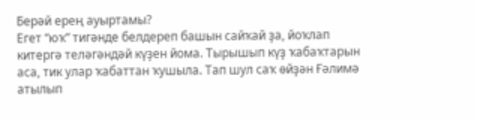Берәй ерең ауыртамы?
Егет “юҡ” тигәнде белдереп башын сайҡай ҙа, йоҡлап китергә теләгәндәй күҙен йома. Тырышып күҙ ҡабаҡтарын аса, тик улар ҡабаттан ҡушыла. Тап шул саҡ өйҙән Ғәлимә атылып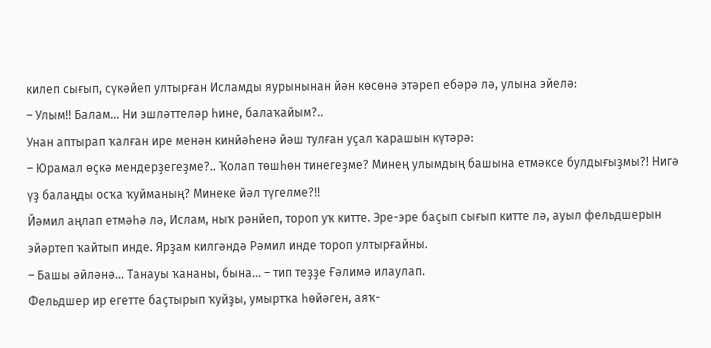килеп сығып, сүкәйеп ултырған Исламды яурынынан йән көсөнә этәреп ебәрә лә, улына эйелә:
– Улым!! Балам... Ни эшләттеләр һине, балаҡайым?..
Унан аптырап ҡалған ире менән кинйәһенә йәш тулған уҫал ҡарашын күтәрә:
– Юрамал өҫкә мендерҙегеҙме?.. Ҡолап төшһөн тинегеҙме? Минең улымдың башына етмәксе булдығыҙмы?! Нигә үҙ балаңды осҡа ҡуйманың? Минеке йәл түгелме?!!
Йәмил аңлап етмәһә лә, Ислам, ныҡ рәнйеп, тороп уҡ китте. Эре-эре баҫып сығып китте лә, ауыл фельдшерын эйәртеп ҡайтып инде. Ярҙам килгәндә Рәмил инде тороп ултырғайны.
– Башы әйләнә... Танауы ҡананы, бына... – тип теҙҙе Ғәлимә илаулап.
Фельдшер ир егетте баҫтырып ҡуйҙы, умыртҡа һөйәген, аяҡ-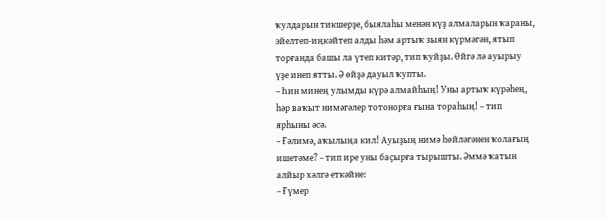ҡулдарын тикшерҙе, быялаһы менән күҙ алмаларын ҡараны, эйелтеп-иңкәйтеп алды һәм артыҡ зыян күрмәгән, ятып торғанда башы ла үтеп китәр, тип ҡуйҙы. Өйгә лә ауырыу үҙе инеп ятты. Ә өйҙә дауыл ҡупты.
– Һин минең улымды күрә алмайһың! Уны артыҡ күрәһең, һәр ваҡыт нимәгәлер тотонорға ғына тораһың! – тип ярһыны әсә.
– Ғәлимә, аҡылыңа кил! Ауыҙың нимә һөйләгәнен ҡолағың ишетәме? – тип ире уны баҫырға тырышты. Әммә ҡатын алйыр хәлгә еткәйне:
– Ғүмер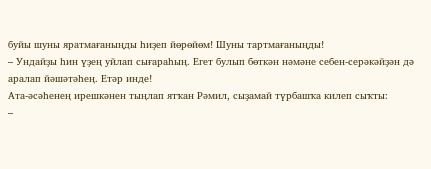буйы шуны яратмағаныңды һиҙеп йөрөйөм! Шуны тартмағаныңды!
– Ундайҙы һин үҙең уйлап сығараһың. Егет булып бөткән нәмәне себен-серәкәйҙән дә аралап йәшәтәһең. Етәр инде!
Ата-әсәһенең ирешкәнен тыңлап ятҡан Рәмил, сыҙамай түрбашҡа килеп сыҡты:
–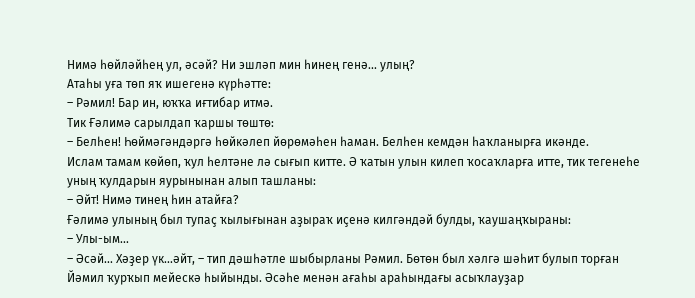Нимә һөйләйһең ул, әсәй? Ни эшләп мин һинең генә... улың?
Атаһы уға төп яҡ ишегенә күрһәтте:
– Рәмил! Бар ин, юҡҡа иғтибар итмә.
Тик Ғәлимә сарылдап ҡаршы төштө:
– Белһен! Һөймәгәндәргә һөйкәлеп йөрөмәһен һаман. Белһен кемдән һаҡланырға икәнде.
Ислам тамам көйөп, ҡул һелтәне лә сығып китте. Ә ҡатын улын килеп ҡосаҡларға итте, тик тегенеһе уның ҡулдарын яурынынан алып ташланы:
– Әйт! Нимә тинең һин атайға?
Ғәлимә улының был тупаҫ ҡылығынан аҙыраҡ иҫенә килгәндәй булды, ҡаушаңҡыраны:
– Улы-ым...
– Әсәй... Хәҙер үк...әйт, – тип дәшһәтле шыбырланы Рәмил. Бөтөн был хәлгә шәһит булып торған Йәмил ҡурҡып мейескә һыйынды. Әсәһе менән ағаһы араһындағы асыҡлауҙар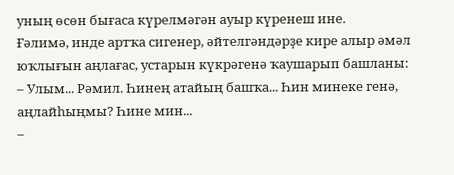уның өсөн бығаса күрелмәгән ауыр күренеш ине.
Ғәлимә, инде артҡа сигенер, әйтелгәндәрҙе кире алыр әмәл юҡлығын аңлағас, устарын күкрәгенә ҡаушарып башланы:
– Улым... Рәмил. Һинең атайың башҡа... Һин минеке генә, аңлайһыңмы? Һине мин...
–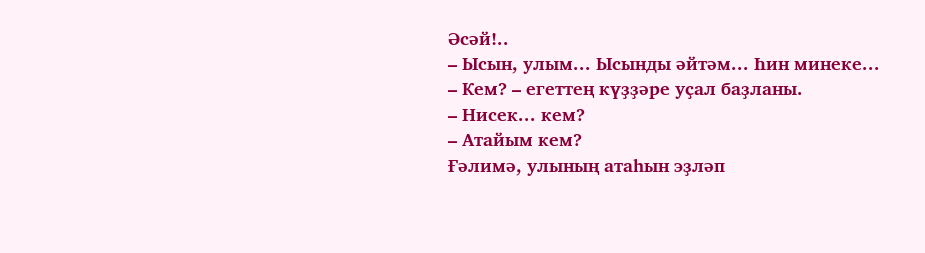Әсәй!..
– Ысын, улым... Ысынды әйтәм... Һин минеке...
– Кем? – егеттең күҙҙәре уҫал баҙланы.
– Нисек... кем?
– Атайым кем?
Ғәлимә, улының атаһын эҙләп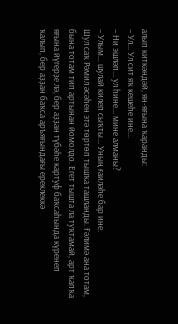алып киткәндәй, ян-яғына ҡаранды:
– Ул... Ул сит яҡ кешеһе ине...
– Ни эшләп... ул һине... мине алманы?
– Улым... шулай килеп сыҡты... Уның ғаиләһе бар ине.
Шул саҡ Рәмил әсәһен этә төртөп тышҡа ташланды. Ғәлимә ана тотам, бына тотам тип артынан йомолдо. Егет тышта ла туҡтамай, арт ҡапҡа яғына йүгерҙе лә, бер аҙҙан түбәһе картуф баҡсаһында күренеп ҡалып, бер аҙҙан баҡса аръяғындағы ереклеккә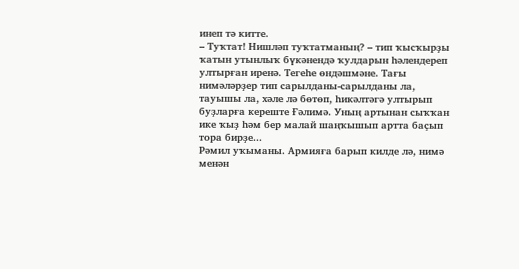инеп тә китте.
– Туҡтат! Нишләп туҡтатманың? – тип ҡысҡырҙы ҡатын утынлыҡ бүкәнендә ҡулдарын һәлендереп ултырған иренә. Тегеһе өндәшмәне. Тағы нимәләрҙер тип сарылданы-сарылданы ла, тауышы ла, хәле лә бөтөп, һикәлтәгә ултырып буҙларға кереште Ғәлимә. Уның артынан сыҡҡан ике ҡыҙ һәм бер малай шаңҡышып артта баҫып тора бирҙе...
Рәмил уҡыманы. Армияға барып килде лә, нимә менән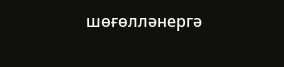шөғөлләнергә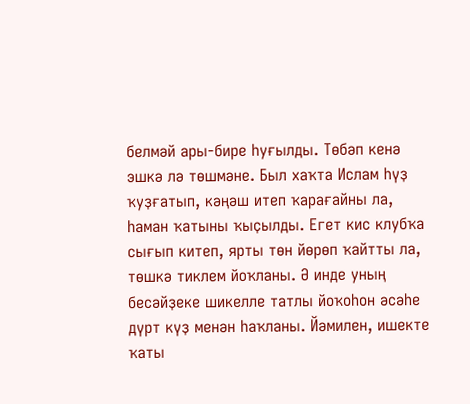белмәй ары-бире һуғылды. Төбәп кенә эшкә лә төшмәне. Был хаҡта Ислам һүҙ ҡуҙғатып, кәңәш итеп ҡарағайны ла, һаман ҡатыны ҡыҫылды. Егет кис клубҡа сығып китеп, ярты төн йөрөп ҡайтты ла, төшкә тиклем йоҡланы. Ә инде уның бесәйҙеке шикелле татлы йоҡоһон әсәһе дүрт күҙ менән һаҡланы. Йәмилен, ишекте ҡаты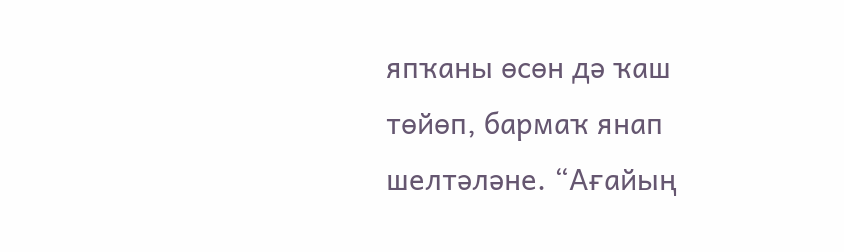япҡаны өсөн дә ҡаш төйөп, бармаҡ янап шелтәләне. “Ағайың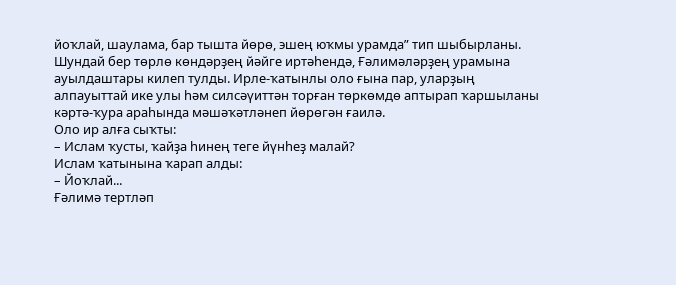йоҡлай, шаулама, бар тышта йөрө, эшең юҡмы урамда” тип шыбырланы.
Шундай бер төрлө көндәрҙең йәйге иртәһендә, Ғәлимәләрҙең урамына ауылдаштары килеп тулды. Ирле-ҡатынлы оло ғына пар, уларҙың алпауыттай ике улы һәм силсәүиттән торған төркөмдө аптырап ҡаршыланы кәртә-ҡура араһында мәшәҡәтләнеп йөрөгән ғаилә.
Оло ир алға сыҡты:
– Ислам ҡусты, ҡайҙа һинең теге йүнһеҙ малай?
Ислам ҡатынына ҡарап алды:
– Йоҡлай...
Ғәлимә тертләп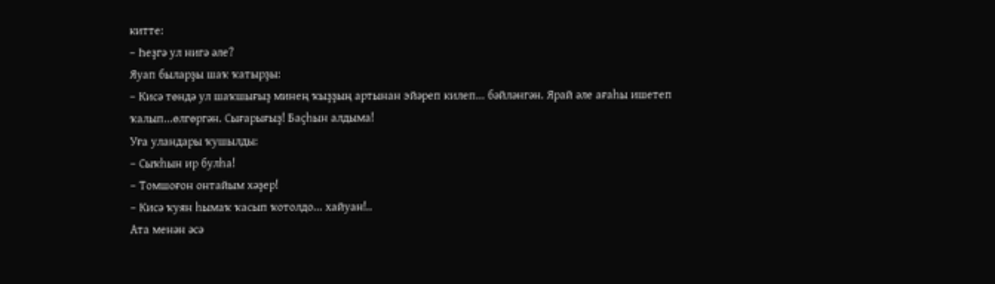китте:
– Һеҙгә ул нигә әле?
Яуап быларҙы шаҡ ҡатырҙы:
– Кисә төндә ул шаҡшығыҙ минең ҡыҙҙың артынан эйәреп килеп... бәйләнгән. Ярай әле ағаһы ишетеп ҡалып...өлгөргән. Сығарығыҙ! Баҫһын алдыма!
Уға уландары ҡушылды:
– Сыҡһын ир булһа!
– Томшоғон онтайым хәҙер!
– Кисә ҡуян һымаҡ ҡасып ҡотолдо... хайуан!..
Ата менән әсә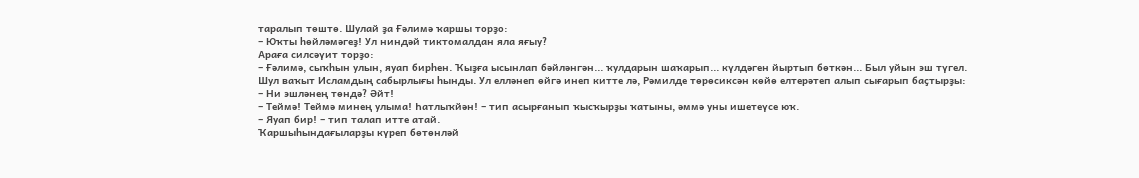таралып төштө. Шулай ҙа Ғәлимә ҡаршы торҙо:
– Юҡты һөйләмәгеҙ! Ул ниндәй тиктомалдан яла яғыу?
Араға силсәүит торҙо:
– Ғәлимә, сыҡһын улын, яуап бирһен. Ҡыҙға ысынлап бәйләнгән... ҡулдарын шаҡарып... күлдәген йыртып бөткән... Был уйын эш түгел.
Шул ваҡыт Исламдың сабырлығы һынды. Ул елләнеп өйгә инеп китте лә, Рәмилде төрөсиксән көйө елтерәтеп алып сығарып баҫтырҙы:
– Ни эшләнең төндә? Әйт!
– Теймә! Теймә минең улыма! Һатлыҡйән! – тип асырғанып ҡысҡырҙы ҡатыны, әммә уны ишетеүсе юҡ.
– Яуап бир! – тип талап итте атай.
Ҡаршыһындағыларҙы күреп бөтөнләй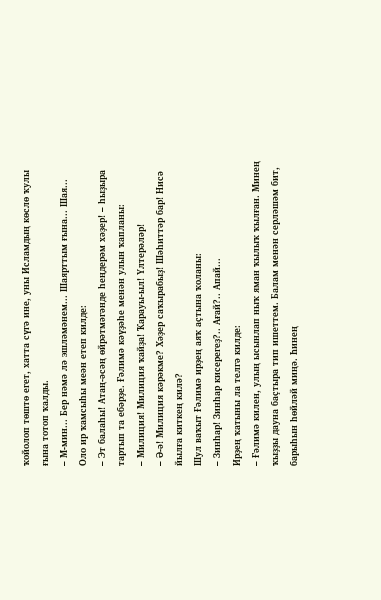ҡойолоп төштө егет, хатта сүгә ине, уны Исламдың көслө ҡулы ғына тотоп ҡалды.
– М-мин... Бер нәмә лә эшләмәнем... Шаярттым ғына... Шая...
Оло ир ҡамсыһы меән етеп килде:
– Эт балаһы! Атаң-әсәң өйрәтмәгәнде һеңдерәм хәҙер! – һыҙыра тартып та ебәрҙе. Ғәлимә кәүҙәһе менән улын ҡапланы:
– Милиция! Милиция ҡайҙа! Ҡарауы-ыл! Үлтерәләр!
– Ә-ә! Милиция кәрәкме? Хәҙер саҡырабыҙ! Шәһиттәр бар! Нисә йылға киткең килә?
Шул ваҡыт Ғәлимә ирҙең аяҡ аҫтына ҡоланы:
– Зинһар! Зинһар кисерегеҙ?.. Ағай?.. Апай...
Ирҙең ҡатыны ла телгә килде:
– Ғәлимә килен, улың ысынлап ныҡ яман ҡылыҡ ҡылған. Минең ҡыҙҙы дауна баҫтыра тип ишеттем. Балам менән серләшәм бит, барыһын һөйләй миңә. Һинең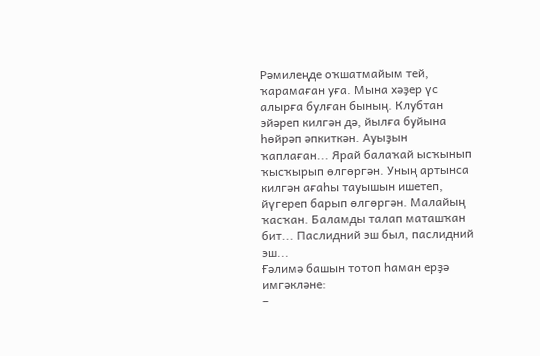Рәмилеңде оҡшатмайым тей, ҡарамаған уға. Мына хәҙер үс алырға булған бының. Клубтан эйәреп килгән дә, йылға буйына һөйрәп әпкиткән. Ауыҙын ҡаплаған... Ярай балаҡай ысҡынып ҡысҡырып өлгөргән. Уның артынса килгән ағаһы тауышын ишетеп, йүгереп барып өлгөргән. Малайың ҡасҡан. Баламды талап маташҡан бит... Паслидний эш был, паслидний эш...
Ғәлимә башын тотоп һаман ерҙә имгәкләне:
–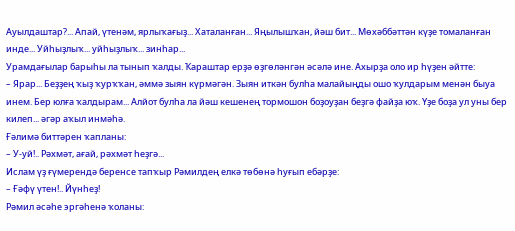Ауылдаштар?... Апай, үтенәм, ярлыҡағыҙ... Хаталанған... Яңылышҡан, йәш бит... Мөхәббәттән күҙе томаланған инде... Уйһыҙлыҡ... уйһыҙлыҡ... зинһар...
Урамдағылар барыһы ла тынып ҡалды. Ҡараштар ерҙә өҙгөләнгән әсәлә ине. Ахырҙа оло ир һүҙен әйтте:
– Ярар... Беҙҙең ҡыҙ ҡурҡҡан, әммә зыян күрмәгән. Зыян иткән булһа малайыңды ошо ҡулдарым менән быуа инем. Бер юлға ҡалдырам... Алйот булһа ла йәш кешенең тормошон боҙоуҙан беҙгә файҙа юҡ. Үҙе боҙа ул уны бер килеп... әгәр аҡыл инмәһә.
Ғәлимә биттәрен ҡапланы:
– У-уй!.. Рәхмәт, ағай, рәхмәт һеҙгә...
Ислам үҙ ғүмерендә беренсе тапҡыр Рәмилдең елкә төбөнә һуғып ебәрҙе:
– Ғәфү үтен!.. Йүнһеҙ!
Рәмил әсәһе эргәһенә ҡоланы: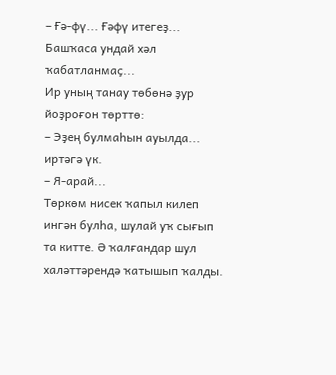– Ғә-фү... Ғәфү итегеҙ... Башҡаса ундай хәл ҡабатланмаҫ...
Ир уның танау төбөнә ҙур йоҙроғон төрттө:
– Эҙең булмаһын ауылда... иртәгә үк.
– Я-арай...
Төркөм нисек ҡапыл килеп ингән булһа, шулай уҡ сығып та китте. Ә ҡалғандар шул халәттәрендә ҡатышып ҡалды.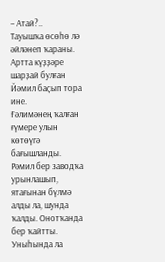– Атай?..
Тауышҡа өсөһө лә әйләнеп ҡараны. Артта күҙҙәре шарҙай булған Йәмил баҫып тора ине.
Ғәлимәнең ҡалған ғүмере улын көтөүгә бағышланды. Рәмил бер заводҡа урынлашып, ятағынан бүлмә алды ла, шунда ҡалды. Онотҡанда бер ҡайтты. Уныһында ла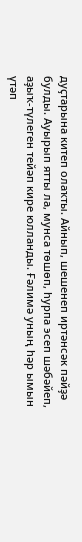дуҫтарына китеп олаҡты. Айнып, шешенеп иртәнсәк пәйҙә булды. Ауырып ятты ла, мунса төшөп, һурпа эсеп шәбәйеп, аҙыҡ-түлеген тейәп кире юлланды. Ғәлимә уның һәр ымын үтәп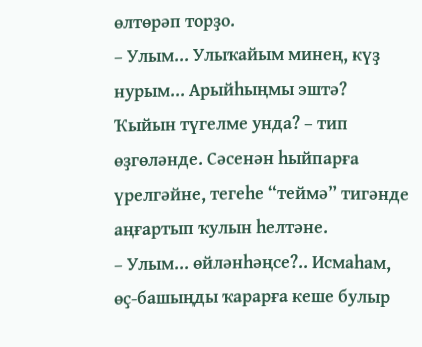өлтөрәп торҙо.
– Улым... Улыҡайым минең, күҙ нурым... Арыйһыңмы эштә? Ҡыйын түгелме унда? – тип өҙгөләнде. Сәсенән һыйпарға үрелгәйне, тегеһе “теймә” тигәнде аңғартып ҡулын һелтәне.
– Улым... өйләнһәңсе?.. Исмаһам, өҫ-башыңды ҡарарға кеше булыр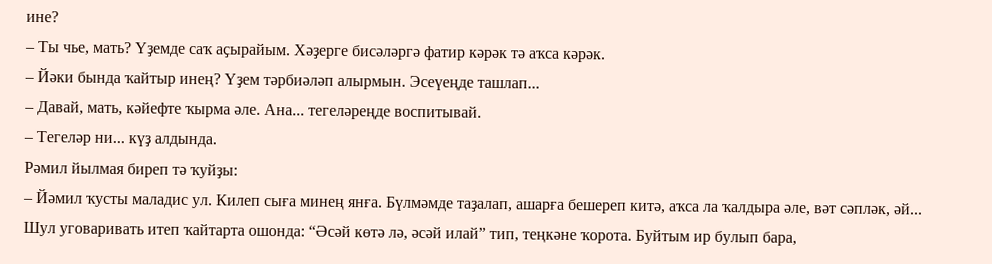ине?
– Ты чье, мать? Үҙемде саҡ аҫырайым. Хәҙерге бисәләргә фатир кәрәк тә аҡса кәрәк.
– Йәки бында ҡайтыр инең? Үҙем тәрбиәләп алырмын. Эсеүеңде ташлап...
– Давай, мать, кәйефте ҡырма әле. Ана... тегеләреңде воспитывай.
– Тегеләр ни... күҙ алдында.
Рәмил йылмая биреп тә ҡуйҙы:
– Йәмил ҡусты маладис ул. Килеп сыға минең янға. Бүлмәмде таҙалап, ашарға бешереп китә, аҡса ла ҡалдыра әле, вәт сәпләк, әй... Шул уговаривать итеп ҡайтарта ошонда: “Әсәй көтә лә, әсәй илай” тип, теңкәне ҡорота. Буйтым ир булып бара,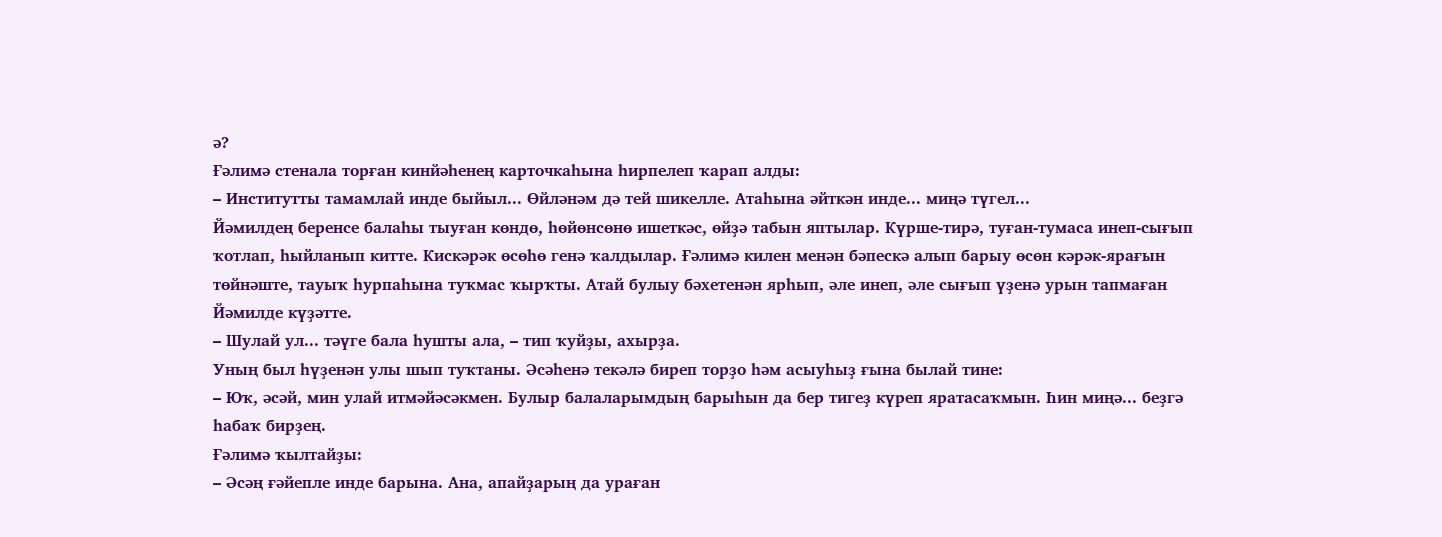ә?
Ғәлимә стенала торған кинйәһенең карточкаһына һирпелеп ҡарап алды:
– Институтты тамамлай инде быйыл... Өйләнәм дә тей шикелле. Атаһына әйткән инде... миңә түгел...
Йәмилдең беренсе балаһы тыуған көндө, һөйөнсөнө ишеткәс, өйҙә табын яптылар. Күрше-тирә, туған-тумаса инеп-сығып ҡотлап, һыйланып китте. Кискәрәк өсөһө генә ҡалдылар. Ғәлимә килен менән бәпескә алып барыу өсөн кәрәк-ярағын төйнәште, тауыҡ һурпаһына туҡмас ҡырҡты. Атай булыу бәхетенән ярһып, әле инеп, әле сығып үҙенә урын тапмаған Йәмилде күҙәтте.
– Шулай ул... тәүге бала һушты ала, – тип ҡуйҙы, ахырҙа.
Уның был һүҙенән улы шып туҡтаны. Әсәһенә текәлә биреп торҙо һәм асыуһыҙ ғына былай тине:
– Юҡ, әсәй, мин улай итмәйәсәкмен. Булыр балаларымдың барыһын да бер тигеҙ күреп яратасаҡмын. Һин миңә... беҙгә һабаҡ бирҙең.
Ғәлимә ҡылтайҙы:
– Әсәң ғәйепле инде барына. Ана, апайҙарың да ураған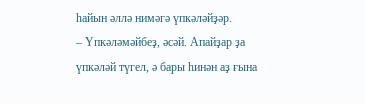һайын әллә нимәгә үпкәләйҙәр.
– Үпкәләмәйбеҙ, әсәй. Апайҙар ҙа үпкәләй түгел, ә бары һинән аҙ ғына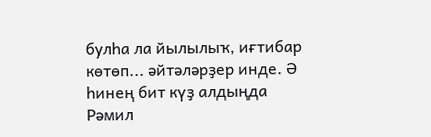булһа ла йылылыҡ, иғтибар көтөп... әйтәләрҙер инде. Ә һинең бит күҙ алдыңда Рәмил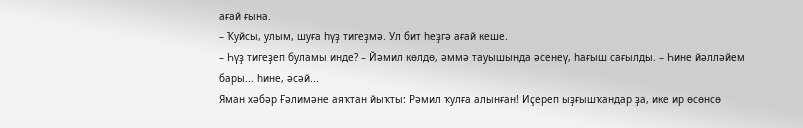ағай ғына.
– Ҡуйсы, улым, шуға һүҙ тигеҙмә. Ул бит һеҙгә ағай кеше.
– Һүҙ тигеҙеп буламы инде? – Йәмил көлдө, әммә тауышында әсенеү, һағыш сағылды. – Һине йәлләйем бары... һине, әсәй...
Яман хәбәр Ғәлимәне аяҡтан йыҡты: Рәмил ҡулға алынған! Иҫереп ыҙғышҡандар ҙа, ике ир өсөнсө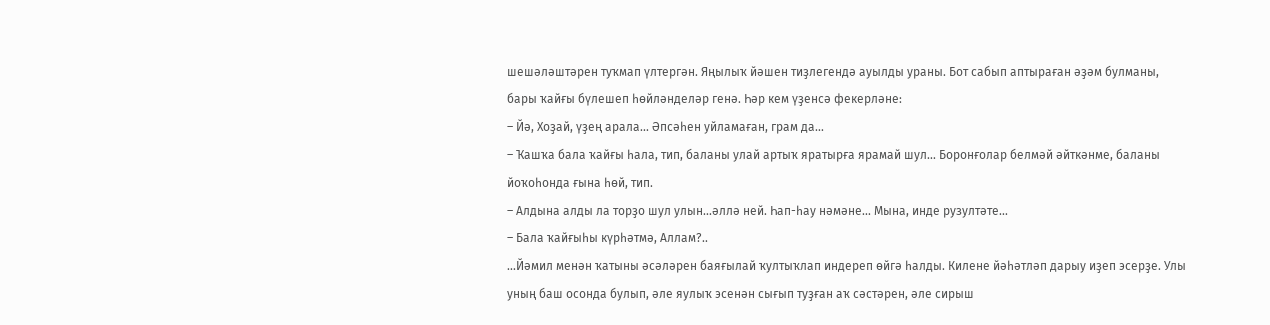шешәләштәрен туҡмап үлтергән. Яңылыҡ йәшен тиҙлегендә ауылды ураны. Бот сабып аптыраған әҙәм булманы, бары ҡайғы бүлешеп һөйләнделәр генә. Һәр кем үҙенсә фекерләне:
– Йә, Хоҙай, үҙең арала... Әпсәһен уйламаған, грам да...
– Ҡашҡа бала ҡайғы һала, тип, баланы улай артыҡ яратырға ярамай шул... Боронғолар белмәй әйткәнме, баланы йоҡоһонда ғына һөй, тип.
– Алдына алды ла торҙо шул улын...әллә ней. Һап-һау нәмәне... Мына, инде рузултәте...
– Бала ҡайғыһы күрһәтмә, Аллам?..
...Йәмил менән ҡатыны әсәләрен баяғылай ҡултыҡлап индереп өйгә һалды. Килене йәһәтләп дарыу иҙеп эсерҙе. Улы уның баш осонда булып, әле яулыҡ эсенән сығып туҙған аҡ сәстәрен, әле сирыш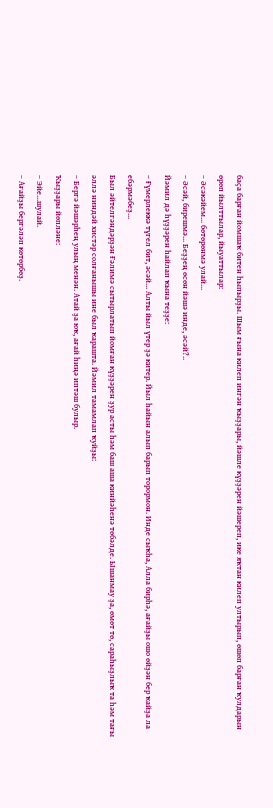баҫа барған йомшаҡ битен һыпырҙы. Шым ғына килеп ингән ҡыҙҙары, йәшле күҙҙәрен йәшереп, ике яҡтан килеп ултырып, өшөп барған ҡулдарын өрөп йылттылар, йыуаттылар:
– Әсәкәйем... бөтөрөнмә улай...
– Әсәй, бирешмә... Беҙҙең өсөн йәшә инде, әсәй?..
Йәмил дә һүҙҙәрен һайлап ҡына теҙҙе:
– Ғүмерлеккә түгел бит, әсәй... Алты йыл үтер ҙә китер. Йыл һайын алып барып торормон. Инде сыҡһа, Алла бирһә, ағайҙы ошо өйҙән бер ҡайҙа ла ебәрмәбеҙ...
Был әйтелгәндәрҙән Ғәлимә сытырлатып йомған күҙҙәрен ҙур асты һәм баш аша кинйәһенә төбәлде. Ышанмау ҙа, өмөт тө, сараһыҙлыҡ та һәм тағы әллә ниндәй хистәр солғанышы ине был ҡарашта. Йәмил тамамлап ҡуйҙы:
– Бергә йәшәрһең улың менән. Атай ҙа юҡ, ағай һиңә иптәш булыр.
Ҡыҙҙары йөпләне:
– Эйе...шулай.
– Ағайҙы бергәләп көтөрбөҙ.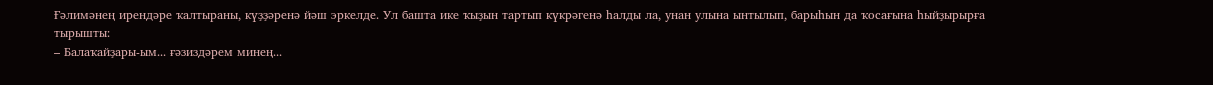Ғәлимәнең ирендәре ҡалтыраны, күҙҙәренә йәш эркелде. Ул башта ике ҡыҙын тартып күкрәгенә һалды ла, унан улына ынтылып, барыһын да ҡосағына һыйҙырырға тырышты:
– Балаҡайҙары-ым... ғәзиздәрем минең...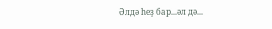Әлдә һеҙ бар...әл дә...